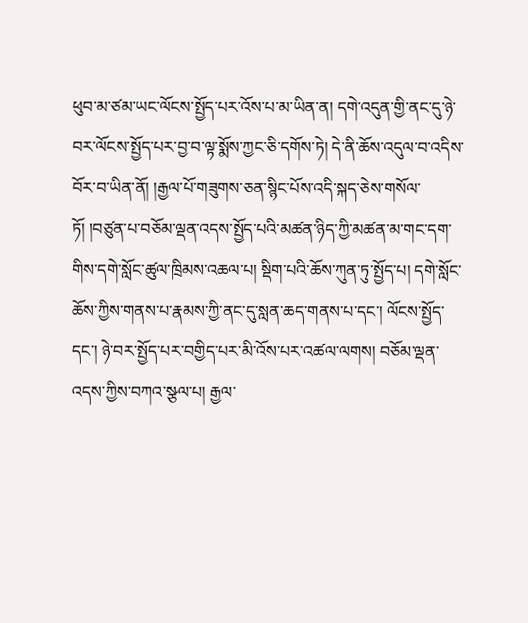ཕུབ་མ་ཙམ་ཡང་ལོངས་སྤྱོད་པར་འོས་པ་མ་ཡིན་ན། དགེ་འདུན་གྱི་ནང་དུ་ཉེ་བར་ལོངས་སྤྱོད་པར་བྱ་བ་ལྟ་སྨོས་ཀྱང་ཅི་དགོས་ཏེ། དེ་ནི་ཆོས་འདུལ་བ་འདིས་བོར་བ་ཡིན་ནོ། །རྒྱལ་པོ་གཟུགས་ཅན་སྙིང་པོས་འདི་སྐད་ཅེས་གསོལ་ཏོ། །བཙུན་པ་བཅོམ་ལྡན་འདས་སྤྱོད་པའི་མཚན་ཉིད་ཀྱི་མཚན་མ་གང་དག་གིས་དགེ་སློང་ཚུལ་ཁྲིམས་འཆལ་པ། སྡིག་པའི་ཆོས་ཀུན་ཏུ་སྤྱོད་པ། དགེ་སློང་ཆོས་ཀྱིས་གནས་པ་རྣམས་ཀྱི་ནང་དུ་སླན་ཆད་གནས་པ་དང་། ལོངས་སྤྱོད་དང་། ཉེ་བར་སྤྱོད་པར་བགྱིད་པར་མི་འོས་པར་འཚལ་ལགས། བཅོམ་ལྡན་འདས་ཀྱིས་བཀའ་སྩལ་པ། རྒྱལ་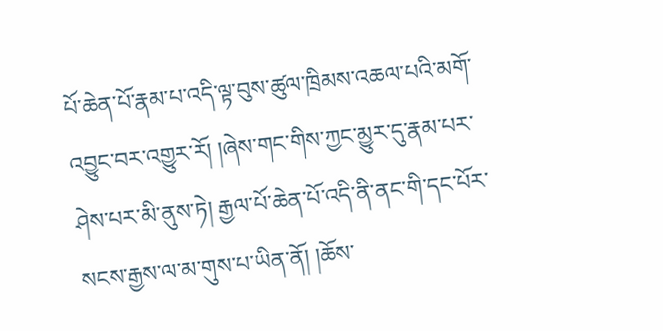པོ་ཆེན་པོ་རྣམ་པ་འདི་ལྟ་བུས་ཚུལ་ཁྲིམས་འཆལ་པའི་མགོ་འབྱུང་བར་འགྱུར་རོ། །ཞེས་གང་གིས་ཀྱང་མྱུར་དུ་རྣམ་པར་ཤེས་པར་མི་ནུས་ཏེ། རྒྱལ་པོ་ཆེན་པོ་འདི་ནི་ནང་གི་དང་པོར་སངས་རྒྱས་ལ་མ་གུས་པ་ཡིན་ནོ། །ཆོས་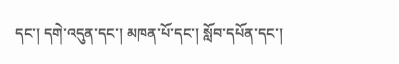དང་། དགེ་འདུན་དང་། མཁན་པོ་དང་། སློབ་དཔོན་དང་།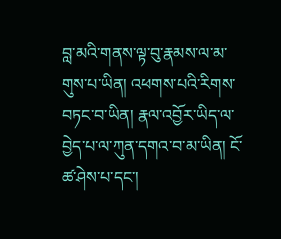བླ་མའི་གནས་ལྟ་བུ་རྣམས་ལ་མ་གུས་པ་ཡིན། འཕགས་པའི་རིགས་བཏང་བ་ཡིན། རྣལ་འབྱོར་ཡིད་ལ་བྱེད་པ་ལ་ཀུན་དགའ་བ་མ་ཡིན། ངོ་ཚ་ཤེས་པ་དང་།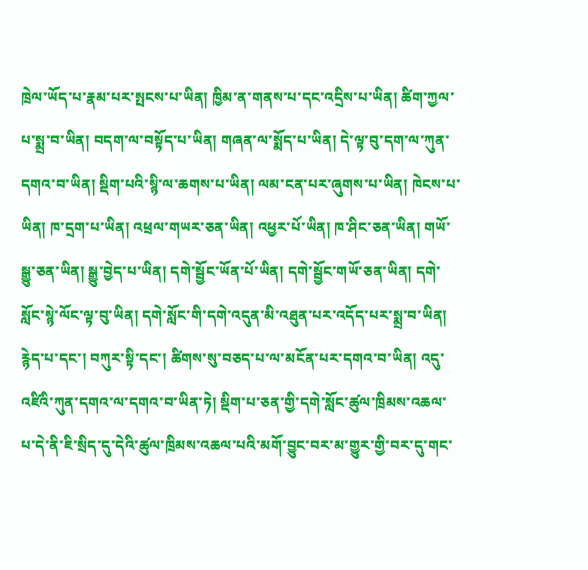ཁྲེལ་ཡོད་པ་རྣམ་པར་སྤངས་པ་ཡིན། ཁྱིམ་ན་གནས་པ་དང་འདྲིས་པ་ཡིན། ཚིག་ཀྱལ་པ་སྨྲ་བ་ཡིན། བདག་ལ་བསྟོད་པ་ཡིན། གཞན་ལ་སྨོད་པ་ཡིན། དེ་ལྟ་བུ་དག་ལ་ཀུན་དགའ་བ་ཡིན། སྡིག་པའི་སྙི་ལ་ཆགས་པ་ཡིན། ལམ་ངན་པར་ཞུགས་པ་ཡིན། ཁེངས་པ་ཡིན། ཁ་དྲག་པ་ཡིན། འཕྲལ་གཡར་ཅན་ཡིན། འཕྱར་པོ་ཡིན། ཁ་ཤིང་ཅན་ཡིན། གཡོ་སྒྱུ་ཅན་ཡིན། སྒྱུ་བྱེད་པ་ཡིན། དགེ་སྦྱོང་ཡོན་པོ་ཡིན། དགེ་སྦྱོང་གཡོ་ཅན་ཡིན། དགེ་སློང་སྙེ་ལོང་ལྟ་བུ་ཡིན། དགེ་སློང་གི་དགེ་འདུན་མི་འཐུན་པར་འདོད་པར་སྨྲ་བ་ཡིན། རྙེད་པ་དང་། བཀུར་སྟི་དང་། ཚིགས་སུ་བཅད་པ་ལ་མངོན་པར་དགའ་བ་ཡིན། འདུ་འཛིའི་ཀུན་དགའ་ལ་དགའ་བ་ཡིན་ཏེ། སྡིག་པ་ཅན་གྱི་དགེ་སློང་ཚུལ་ཁྲིམས་འཆལ་པ་དེ་ནི་ཇི་སྲིད་དུ་དེའི་ཚུལ་ཁྲིམས་འཆལ་པའི་མགོ་བྱུང་བར་མ་གྱུར་གྱི་བར་དུ་གང་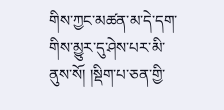གིས་ཀྱང་མཚན་མ་དེ་དག་གིས་མྱུར་དུ་ཤེས་པར་མི་ནུས་སོ། །སྡིག་པ་ཅན་གྱི་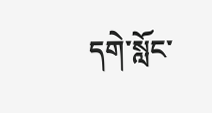དགེ་སློང་